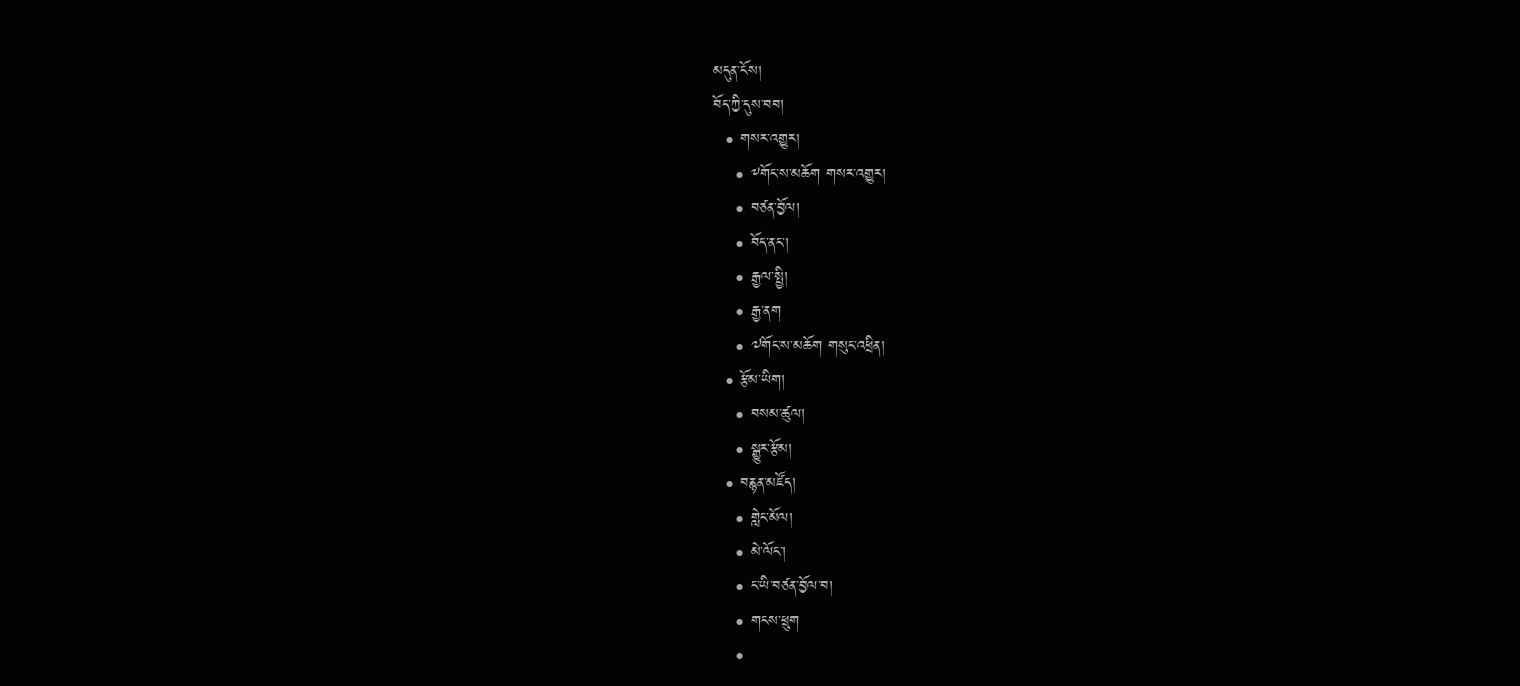མདུན་ངོས།
བོད་ཀྱི་དུས་བབ།
  • གསར་འགྱུར།
    • ༸གོང་ས་མཆོག གསར་འགྱུར།
    • བཙན་བྱོལ།
    • བོད་ནང་།
    • རྒྱལ་སྤྱི།
    • རྒྱ་ནག
    • ༧གོང་ས་མཆོག གསུང་འཕྲིན།
  • རྩོམ་ཡིག།
    • བསམ་ཚུལ།
    • སྒྱུར་རྩོམ།
  • བརྙན་མཛོད།
    • གླེང་མོལ།
    • མེ་ལོང་།
    • ང་ཡི་བཙན་བྱོལ་བ།
    • གངས་ཕྲུག
    •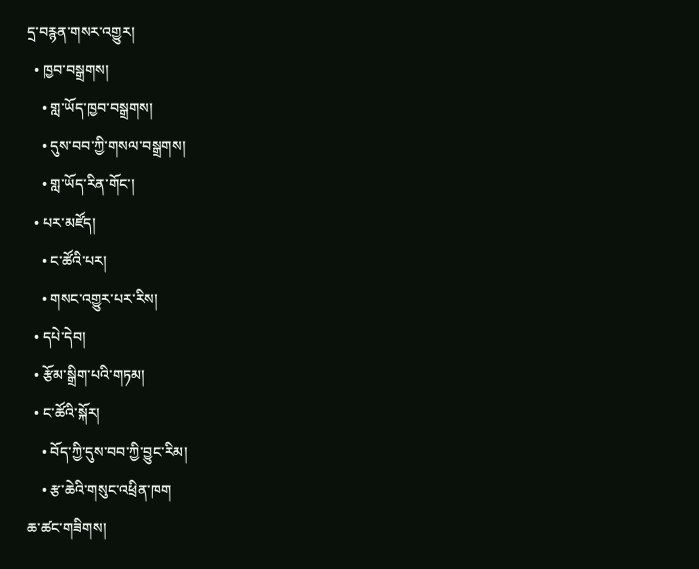དྲ་བརྙན་གསར་འགྱུར།
  • ཁྱབ་བསྒྲགས།
    • གླ་ཡོད་ཁྱབ་བསྒྲགས།
    • དུས་བབ་ཀྱི་གསལ་བསྒྲགས།
    • གླ་ཡོད་རིན་གོང་།
  • པར་མཛོད།
    • ང་ཚོའི་པར།
    • གསང་འགྱུར་པར་རིས།
  • དཔེ་དེབ།
  • རྩོམ་སྒྲིག་པའི་གཏམ།
  • ང་ཚོའི་སྐོར།
    • བོད་ཀྱི་དུས་བབ་ཀྱི་བྱུང་རིམ།
    • རྩ་ཆེའི་གསུང་འཕྲིན་ཁག
ཆ་ཚང་གཟིགས།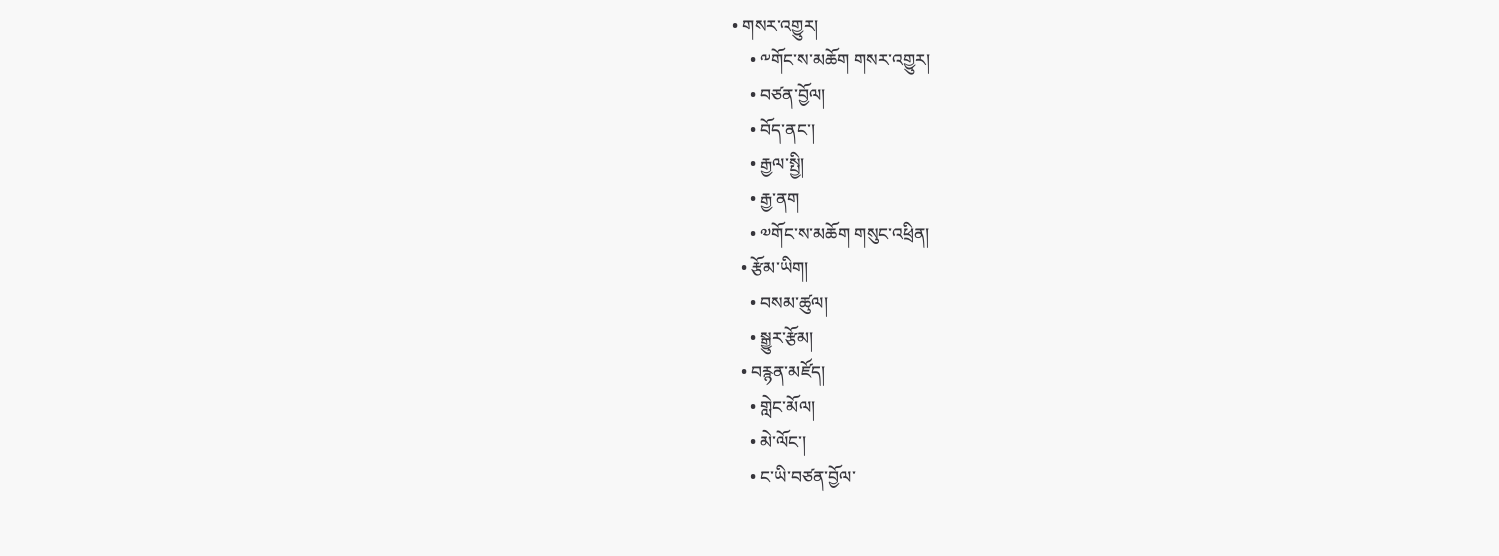• གསར་འགྱུར།
    • ༸གོང་ས་མཆོག གསར་འགྱུར།
    • བཙན་བྱོལ།
    • བོད་ནང་།
    • རྒྱལ་སྤྱི།
    • རྒྱ་ནག
    • ༧གོང་ས་མཆོག གསུང་འཕྲིན།
  • རྩོམ་ཡིག།
    • བསམ་ཚུལ།
    • སྒྱུར་རྩོམ།
  • བརྙན་མཛོད།
    • གླེང་མོལ།
    • མེ་ལོང་།
    • ང་ཡི་བཙན་བྱོལ་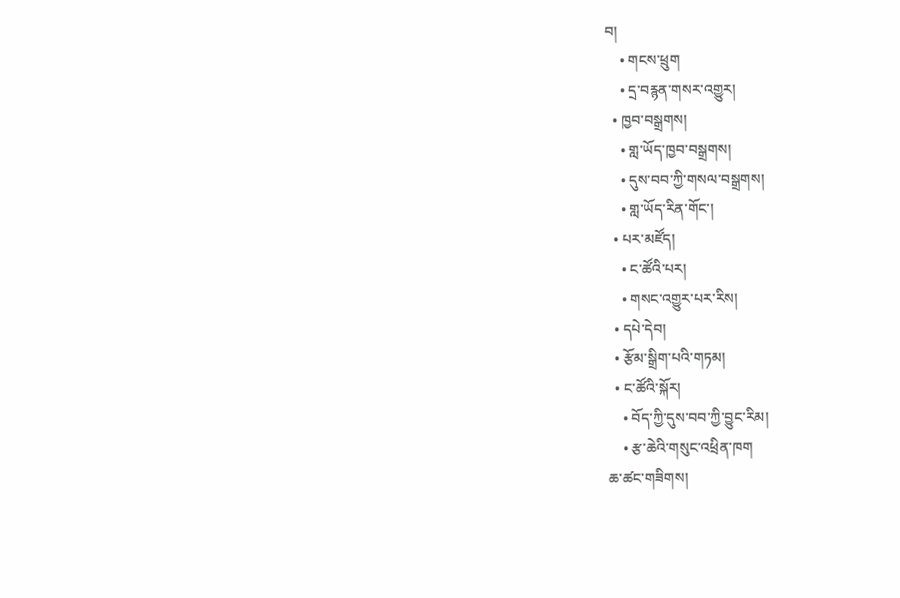བ།
    • གངས་ཕྲུག
    • དྲ་བརྙན་གསར་འགྱུར།
  • ཁྱབ་བསྒྲགས།
    • གླ་ཡོད་ཁྱབ་བསྒྲགས།
    • དུས་བབ་ཀྱི་གསལ་བསྒྲགས།
    • གླ་ཡོད་རིན་གོང་།
  • པར་མཛོད།
    • ང་ཚོའི་པར།
    • གསང་འགྱུར་པར་རིས།
  • དཔེ་དེབ།
  • རྩོམ་སྒྲིག་པའི་གཏམ།
  • ང་ཚོའི་སྐོར།
    • བོད་ཀྱི་དུས་བབ་ཀྱི་བྱུང་རིམ།
    • རྩ་ཆེའི་གསུང་འཕྲིན་ཁག
ཆ་ཚང་གཟིགས།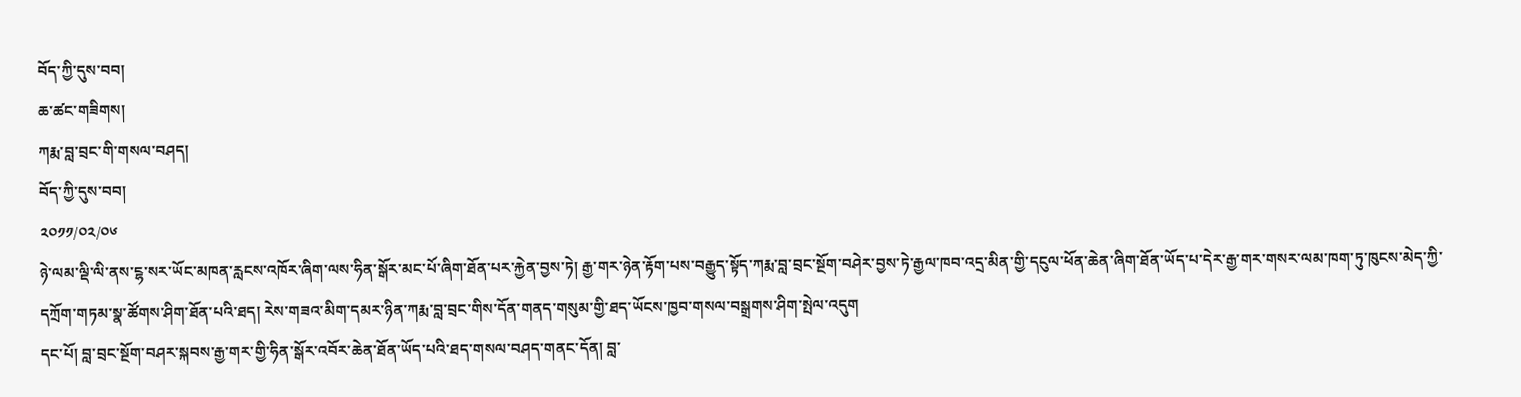བོད་ཀྱི་དུས་བབ།
ཆ་ཚང་གཟིགས།
ཀརྨ་བླ་བྲང་གི་གསལ་བཤད།
བོད་ཀྱི་དུས་བབ།
༢༠༡༡/༠༢/༠༦
ཉེ་ལམ་ལྡི་ལི་ནས་ངྷ་སར་ཡོང་མཁན་རླངས་འཁོར་ཞིག་ལས་ཧིན་སྒོར་མང་པོ་ཞིག་ཐོན་པར་རྐྱེན་བྱས་ཏེ། རྒྱ་གར་ཉེན་རྟོག་པས་བརྒྱུད་སྟོད་ཀརྨ་བླ་བྲང་སྔོག་བཤེར་བྱས་ཏེ་རྒྱལ་ཁབ་འདྲ་མིན་གྱི་དངུལ་ཕོན་ཆེན་ཞིག་ཐོན་ཡོད་པ་དེར་རྒྱ་གར་གསར་ལམ་ཁག་ཏུ་ཁུངས་མེད་ཀྱི་དཀྲོག་གཏམ་སྣ་ཚོགས་ཤིག་ཐོན་པའི་ཐད། རེས་གཟའ་མིག་དམར་ཉིན་ཀརྨ་བླ་བྲང་གིས་དོན་གནད་གསུམ་གྱི་ཐད་ཡོངས་ཁྱབ་གསལ་བསྒྲགས་ཤིག་སྤེལ་འདུག
དང་པོ། བླ་བྲང་སྔོག་བཤར་སྐབས་རྒྱ་གར་གྱི་ཧིན་སྒོར་འབོར་ཆེན་ཐོན་ཡོད་པའི་ཐད་གསལ་བཤད་གནང་དོན། བླ་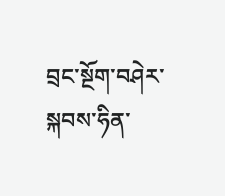བྲང་སྔོག་བཤེར་སྐབས་ཧིན་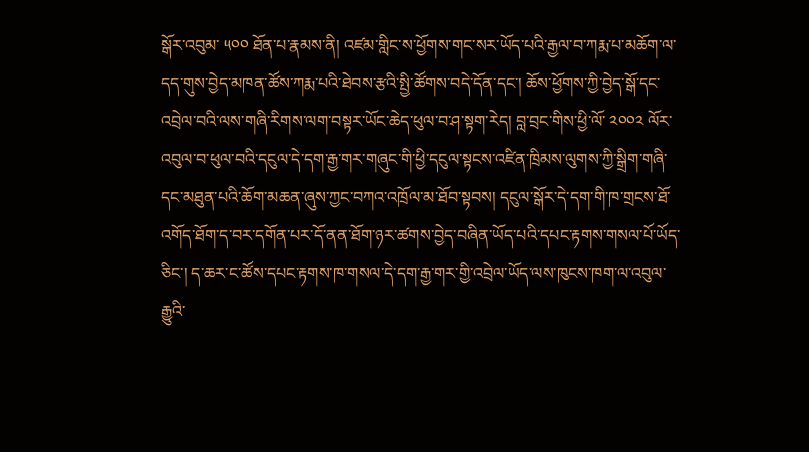སྒོར་འབུམ་ ༥༠༠ ཐོན་པ་རྣམས་ནི། འཛམ་གླིང་ས་ཕྱོགས་གང་སར་ཡོད་པའི་རྒྱལ་བ་ཀརྨ་པ་མཆོག་ལ་དད་གུས་བྱེད་མཁན་ཚོས་ཀརྨ་པའི་ཐེབས་རྩའི་སྤྱི་ཚོགས་བདེ་དོན་དང་། ཆོས་ཕྱོགས་ཀྱི་བྱེད་སྒོ་དང་འབྲེལ་བའི་ལས་གཞི་རིགས་ལག་བསྟར་ཡོང་ཆེད་ཕུལ་བ་ཤ་སྟག་རེད། བླ་བྲང་གིས་ཕྱི་ལོ་ ༢༠༠༢ ལོར་འབུལ་བ་ཕུལ་བའི་དངུལ་དེ་དག་རྒྱ་གར་གཞུང་གི་ཕྱི་དངུལ་སྟངས་འཛིན་ཁྲིམས་ལུགས་ཀྱི་སྒྲིག་གཞི་དང་མཐུན་པའི་ཆོག་མཆན་ཞུས་ཀྱང་བཀའ་འཁྲོལ་མ་ཐོབ་སྟབས། དངུལ་སྒོར་དེ་དག་གི་ཁ་གྲངས་ཐོ་འགོད་ཐོག་ད་བར་དགོན་པར་དོ་ནན་ཐོག་ཉར་ཚགས་བྱེད་བཞིན་ཡོད་པའི་དཔང་རྟགས་གསལ་པོ་ཡོད་ཅིང་། ད་ཆར་ང་ཚོས་དཔང་རྟགས་ཁ་གསལ་དེ་དག་རྒྱ་གར་གྱི་འབྲེལ་ཡོད་ལས་ཁུངས་ཁག་ལ་འབུལ་རྒྱུའི་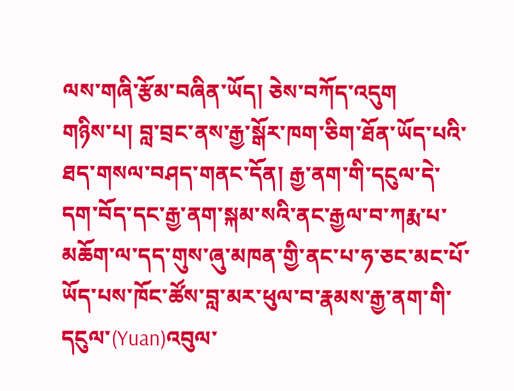ལས་གཞི་རྩོམ་བཞིན་ཡོད། ཅེས་བཀོད་འདུག
གཉིས་པ། བླ་བྲང་ནས་རྒྱ་སྒོར་ཁག་ཅིག་ཐོན་ཡོད་པའི་ཐད་གསལ་བཤད་གནང་དོན། རྒྱ་ནག་གི་དངུལ་དེ་དག་བོད་དང་རྒྱ་ནག་སྐམ་སའི་ནང་རྒྱལ་བ་ཀརྨ་པ་མཆོག་ལ་དད་གུས་ཞུ་མཁན་གྱི་ནང་པ་ཧ་ཅང་མང་པོ་ཡོད་པས་ཁོང་ཚོས་བླ་མར་ཕུལ་བ་རྣམས་རྒྱ་ནག་གི་དངུལ་(Yuan)འབུལ་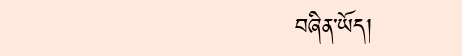བཞིན་ཡོད།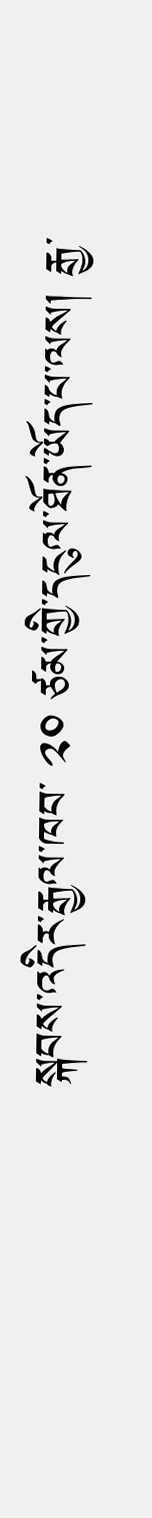སྐབས་འདིར་རྒྱལ་ཁབ་ ༢༠ ཙམ་གྱི་དངུལ་ཐོན་ཡོད་པ་ལས། རྒྱ་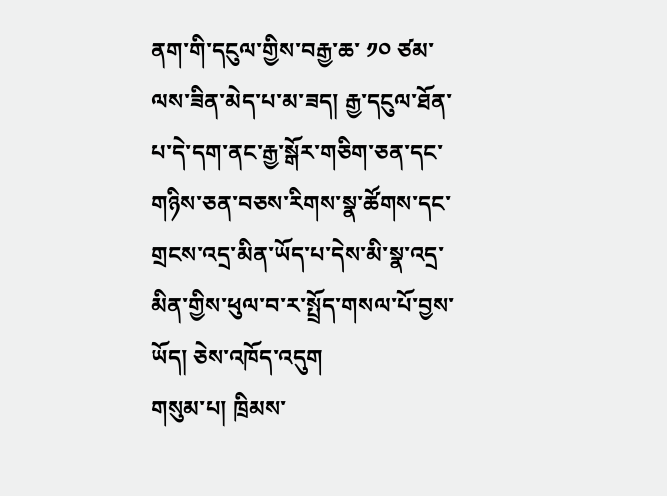ནག་གི་དངུལ་གྱིས་བརྒྱ་ཆ་ ༡༠ ཙམ་ལས་ཟིན་མེད་པ་མ་ཟད། རྒྱ་དངུལ་ཐོན་པ་དེ་དག་ནང་རྒྱ་སྒོར་གཅིག་ཅན་དང་གཉིས་ཅན་བཅས་རིགས་སྣ་ཚོགས་དང་གྲངས་འདྲ་མིན་ཡོད་པ་དེས་མི་སྣ་འདྲ་མིན་གྱིས་ཕུལ་བ་ར་སྤྲོད་གསལ་པོ་བྱས་ཡོད། ཅེས་འཁོད་འདུག
གསུམ་པ། ཁྲིམས་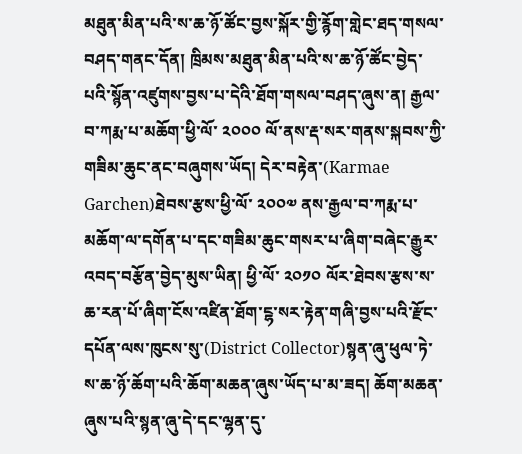མཐུན་མིན་པའི་ས་ཆ་ཉོ་ཚོང་བྱས་སྐོར་གྱི་རྙོག་གླེང་ཐད་གསལ་བཤད་གནང་དོན། ཁྲིམས་མཐུན་མིན་པའི་ས་ཆ་ཉོ་ཚོང་བྱེད་པའི་སྙོན་འཛུགས་བྱས་པ་དེའི་ཐོག་གསལ་བཤད་ཞུས་ན། རྒྱལ་བ་ཀརྨ་པ་མཆོག་ཕྱི་ལོ་ ༢༠༠༠ ལོ་ནས་རྡ་སར་གནས་སྐབས་ཀྱི་གཟིམ་ཆུང་ནང་བཞུགས་ཡོད། དེར་བརྟེན་(Karmae Garchen)ཐེབས་རྩས་ཕྱི་ལོ་ ༢༠༠༧ ནས་རྒྱལ་བ་ཀརྨ་པ་མཆོག་ལ་དགོན་པ་དང་གཟིམ་ཆུང་གསར་པ་ཞིག་བཞེང་རྒྱུར་འབད་བརྩོན་བྱེད་མུས་ཡིན། ཕྱི་ལོ་ ༢༠༡༠ ལོར་ཐེབས་རྩས་ས་ཆ་རན་པོ་ཞིག་ངོས་འཛིན་ཐོག་ངྷ་སར་རྟེན་གཞི་བྱས་པའི་རྫོང་དཔོན་ལས་ཁུངས་སུ་(District Collector)སྙན་ཞུ་ཕུལ་ཏེ་ས་ཆ་ཉོ་ཆོག་པའི་ཆོག་མཆན་ཞུས་ཡོད་པ་མ་ཟད། ཆོག་མཆན་ཞུས་པའི་སྙན་ཞུ་དེ་དང་ལྷན་དུ་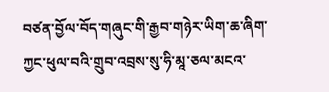བཙན་བྱོལ་བོད་གཞུང་གི་རྒྱབ་གཉེར་ཡིག་ཆ་ཞིག་ཀྱང་ཕུལ་བའི་གྲུབ་འབྲས་སུ་ཧི་མཱ་ཅལ་མངའ་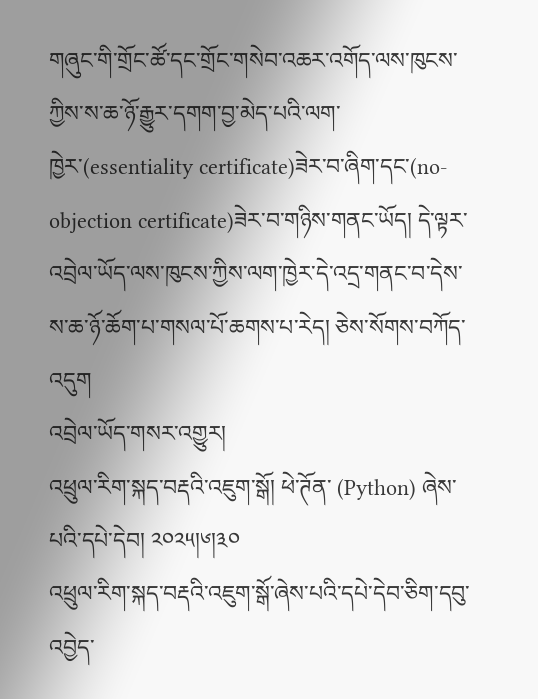གཞུང་གི་གྲོང་ཚོ་དང་གྲོང་གསེབ་འཆར་འགོད་ལས་ཁུངས་ཀྱིས་ས་ཆ་ཉོ་རྒྱུར་དགག་བྱ་མེད་པའི་ལག་ཁྱེར་(essentiality certificate)ཟེར་བ་ཞིག་དང་(no-objection certificate)ཟེར་བ་གཉིས་གནང་ཡོད། དེ་ལྟར་འབྲེལ་ཡོད་ལས་ཁུངས་ཀྱིས་ལག་ཁྱེར་དེ་འདྲ་གནང་བ་དེས་ས་ཆ་ཉོ་ཆོག་པ་གསལ་པོ་ཆགས་པ་རེད། ཅེས་སོགས་བཀོད་འདུག
འབྲེལ་ཡོད་གསར་འགྱུར།
འཕྲུལ་རིག་སྐད་བརྡའི་འཇུག་སྒོ། ཕེ་ཊོན་ (Python) ཞེས་པའི་དཔེ་དེབ། ༢༠༢༥།༦།༣༠
འཕྲུལ་རིག་སྐད་བརྡའི་འཇུག་སྒོ་ཞེས་པའི་དཔེ་དེབ་ཅིག་དབུ་འབྱེད་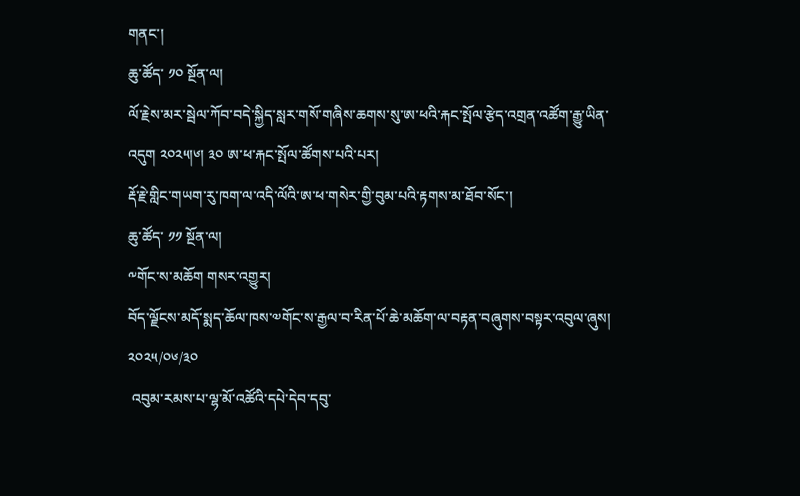གནང་།
ཆུ་ཚོད་ ༡༠ སྔོན་ལ།
ལོ་རྗེས་མར་སྦེལ་ཀོབ་བདེ་སྐྱིད་སླར་གསོ་གཞིས་ཆགས་སུ་ཨ་ཕའི་རྐང་སྤོལ་རྩེད་འགྲན་འཚོག་རྒྱུ་ཡིན་འདུག ༢༠༢༥།༦། ༣༠ ཨ་ཕ་རྐང་སྤོལ་ཚོགས་པའི་པར།
རྡོ་རྗེ་གླིང་གཡག་རུ་ཁག་ལ་འདི་ལོའི་ཨ་ཕ་གསེར་གྱི་བུམ་པའི་རྟགས་མ་ཐོབ་སོང་།
ཆུ་ཚོད་ ༡༡ སྔོན་ལ།
༸གོང་ས་མཆོག གསར་འགྱུར།
བོད་ལྗོངས་མདོ་སྨད་ཆོལ་ཁས་༧གོང་ས་རྒྱལ་བ་རིན་པོ་ཆེ་མཆོག་ལ་བརྟན་བཞུགས་བསྟར་འབུལ་ཞུས།
༢༠༢༥/༠༦/༣༠
 འབུམ་རམས་པ་ལྷ་མོ་འཚོའི་དཔེ་དེབ་དབུ་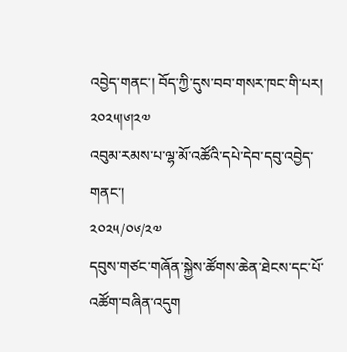འབྱེད་གནང་། བོད་ཀྱི་དུས་བབ་གསར་ཁང་གི་པར། ༢༠༢༥།༦།༢༧
འབུམ་རམས་པ་ལྷ་མོ་འཚོའི་དཔེ་དེབ་དབུ་འབྱེད་གནང་།
༢༠༢༥/༠༦/༢༧
དབུས་གཙང་གཞོན་སྐྱེས་ཚོགས་ཆེན་ཐེངས་དང་པོ་འཚོག་བཞིན་འདུག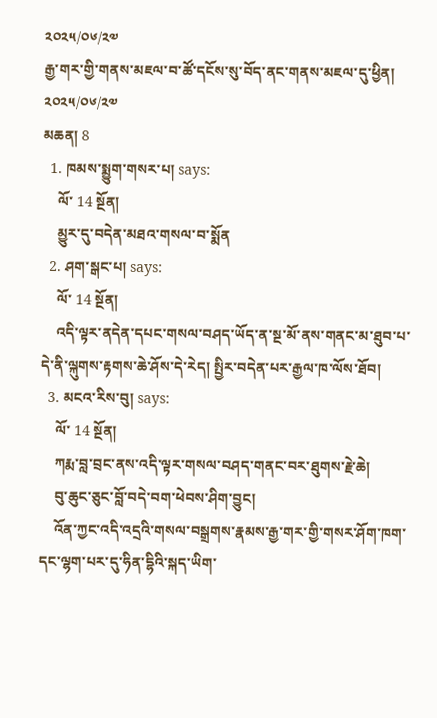༢༠༢༥/༠༦/༢༧
རྒྱ་གར་གྱི་གནས་མཇལ་བ་ཚོ་དངོས་སུ་བོད་ནང་གནས་མཇལ་དུ་ཕྱིན།
༢༠༢༥/༠༦/༢༧
མཆན། 8
  1. ཁམས་སྨྱུག་གསར་པ། says:
    ལོ་ 14 སྔོན།
    མྱུར་དུ་བདེན་མཐའ་གསལ་བ་སྨོན
  2. ཤག་སྒང་པ། says:
    ལོ་ 14 སྔོན།
    འདི་ལྟར་ནདེན་དཔང་གསལ་བཤད་ཡོད་ན་སྔ་མོ་ནས་གནང་མ་ཐུབ་པ་དེ་ནི་ལྐུགས་རྟགས་ཆེ་ཤོས་དེ་རེད། སྤྱིར་བདེན་པར་རྒྱལ་ཁ་ལོས་ཐོབ།
  3. མངའ་རིས་བུ། says:
    ལོ་ 14 སྔོན།
    ཀརྨ་བླ་བྲང་ནས་འདི་ལྟར་གསལ་བཤད་གནང་བར་ཐུགས་རྗེ་ཆེ།
    བུ་ཆུང་ཅུང་བློ་བདེ་བག་ཕེབས་ཤིག་བྱུང།
    འོན་ཀྱང་འདི་འདྲའི་གསལ་བསྒྲགས་རྣམས་རྒྱ་གར་གྱི་གསར་ཤོག་ཁག་དང་ལྷག་པར་དུ་ཧིན་དྷིའི་སྐད་ཡིག་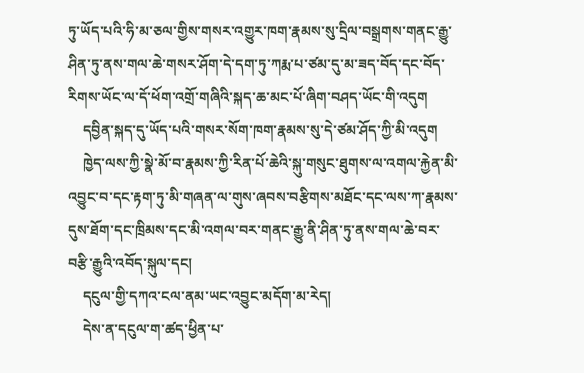ཏུ་ཡོད་པའི་ཧི་མ་ཅལ་གྱིས་གསར་འགྱུར་ཁག་རྣམས་སུ་དྲིལ་བསྒྲགས་གནང་རྒྱུ་ཤིན་ཏུ་ནས་གལ་ཆེ་གསར་ཤོག་དེ་དག་ཏུ་ཀརྨ་པ་ཙམ་དུ་མ་ཟད་བོད་དང་བོད་རིགས་ཡོང་ལ་དོ་ཕོག་འགྲོ་གཞིའི་སྐད་ཆ་མང་པོ་ཞིག་བཤད་ཡོང་གི་འདུག
    དབྱིན་སྐད་དུ་ཡོད་པའི་གསར་སོག་ཁག་རྣམས་སུ་དེ་ཙམ་ཤོད་ཀྱི་མི་འདུག
    ཁྱེད་ལས་ཀྱི་སྣེ་མོ་བ་རྣམས་ཀྱི་རིན་པོ་ཆེའི་སྐུ་གསུང་ཐུགས་ལ་འགལ་རྐྱེན་མི་འབྱུང་བ་དང་རྟག་ཏུ་མི་གཞན་ལ་གུས་ཞབས་བརྩིགས་མཐོང་དང་ལས་ཀ་རྣམས་དུས་ཐོག་དང་ཁྲིམས་དང་མི་འགལ་བར་གནང་རྒྱུ་ནི་ཤིན་ཏུ་ནས་གལ་ཆེ་བར་བརྩི་རྒྱུའི་འབོད་སྐུལ་དང།
    དངུལ་གྱི་དཀའ་ངལ་ནམ་ཡང་འབྱུང་མདོག་མ་རེད།
    དེས་ན་དངུལ་ག་ཚད་ཕྱིན་པ་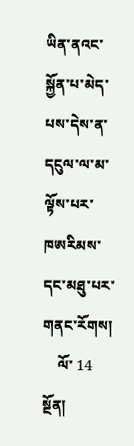ཡིན་ནའང་སྐྱོན་པ་མེད་པས་དེས་ན་དངུལ་ལ་མ་ལྟོས་པར་ཁཨརིམས་དང་མཐུ་པར་གནང་རོགས།
    ལོ་ 14 སྔོན།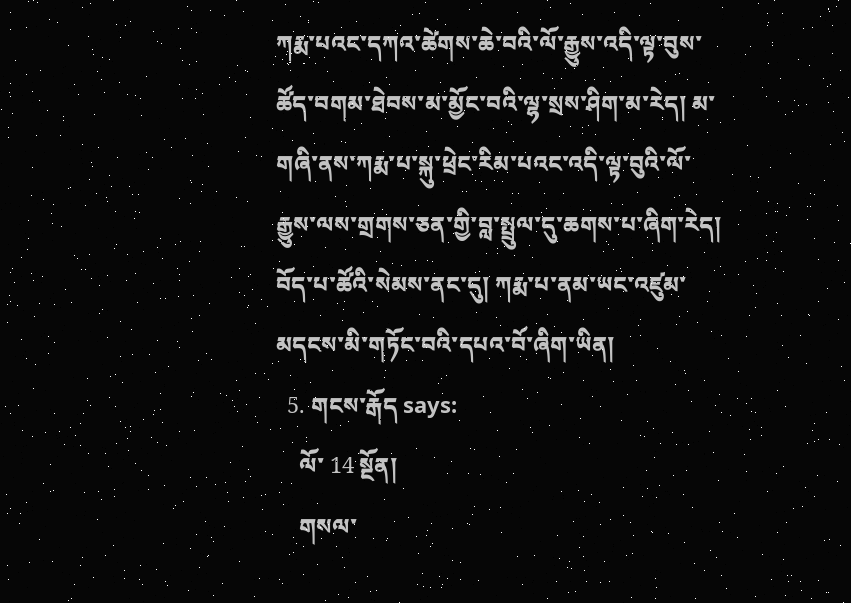ཀརྨ་པའང་དཀའ་ཚེགས་ཆེ་བའི་ལོ་རྒྱུས་འདི་ལྟ་བུས་ཚོད་བགམ་ཐེབས་མ་མྱོང་བའི་ལྷ་སྲས་ཤིག་མ་རེད། མ་གཞི་ནས་ཀརྨ་པ་སྐུ་ཕྲེང་རིམ་པའང་འདི་ལྟ་བུའི་ལོ་རྒྱུས་ལས་གྲགས་ཅན་གྱི་བླ་སྤྲུལ་དུ་ཆགས་པ་ཞིག་རེད། བོད་པ་ཚོའི་སེམས་ནང་དུ། ཀརྨ་པ་ནམ་ཡང་འཛུམ་མདངས་མི་གཏོང་བའི་དཔའ་བོ་ཞིག་ཡིན།
  5. གངས་རྒོད says:
    ལོ་ 14 སྔོན།
    གསལ་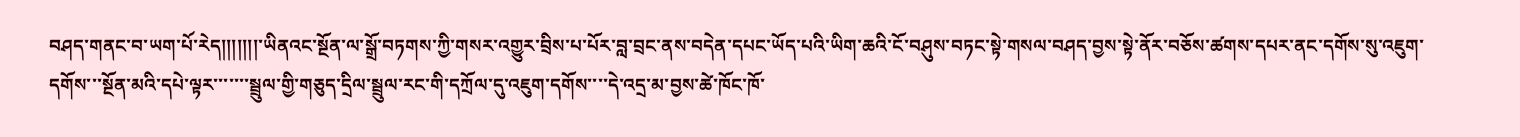བཤད་གནང་བ་ཡག་པོ་རེད།།།།།།།་ཡིནའང་སྔོན་ལ་སྒྲོ་བཏགས་ཀྱི་གསར་འགྱུར་བྲིས་པ་པོར་བླ་བྲང་ནས་བདེན་དཔང་ཡོད་པའི་ཡིག་ཆའི་ངོ་བཤུས་བཏང་སྟེ་གསལ་བཤད་བྱས་སྟེ་ནོར་བཅོས་ཚགས་དཔར་ནང་དགོས་སུ་འཇུག་དགོས་་་སྔོན་མའི་དཔེ་ལྟར་་་་་་་སྦྲུལ་གྱི་གཅུད་དྲིལ་སྦྲུལ་རང་གི་དཀྲོལ་དུ་འཇུག་དགོས་་་་དེ་འདྲ་མ་བྱས་ཚེ་ཁོང་ཁོ་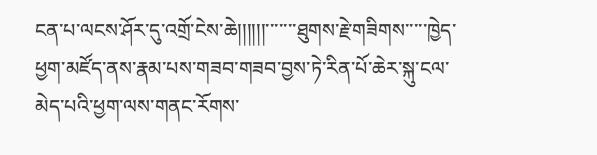ངན་པ་ལངས་ཤོར་དུ་འགྲོ་ངེས་ཆེ།།།།།།་་་་་་་ཐུགས་རྗེ་གཟིགས་་་་་ཁྱེད་ཕྱག་མཛོད་ནས་རྣམ་པས་གཟབ་གཟབ་བྱས་ཏེ་རིན་པོ་ཆེར་སྐུ་ངལ་མེད་པའི་ཕྱག་ལས་གནང་རོགས་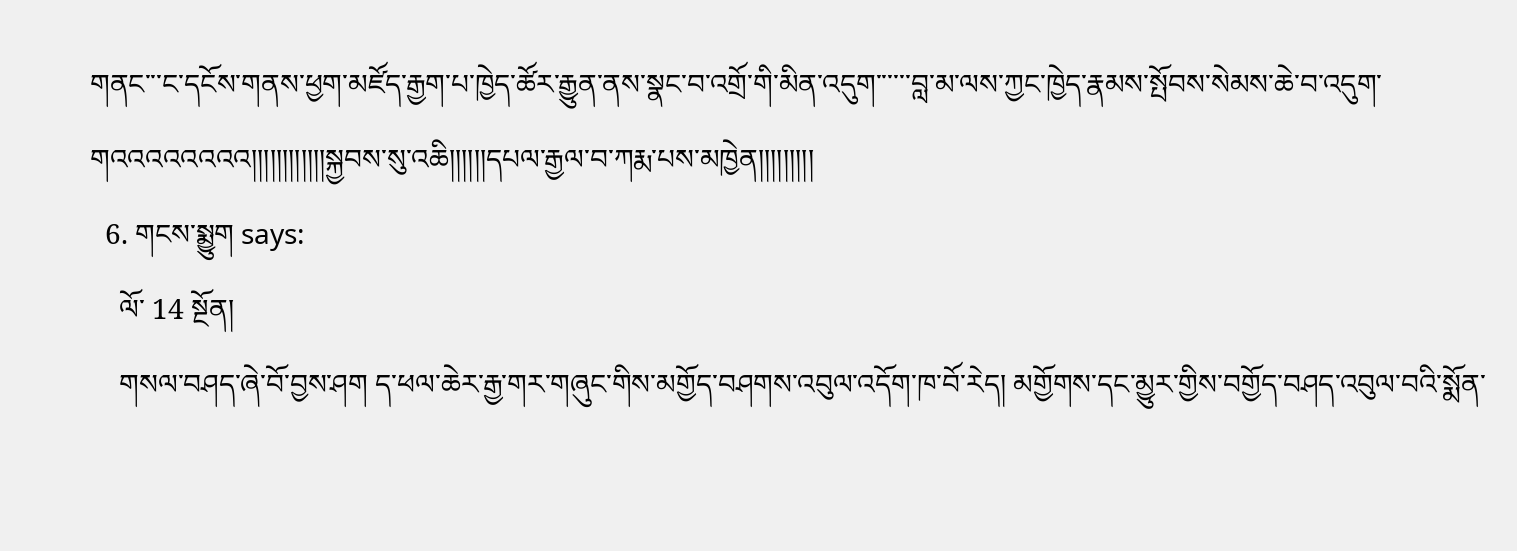གནང་་་ང་དངོས་གནས་ཕྱག་མཛོད་རྒྱག་པ་ཁྱེད་ཚོར་རྒྱུན་ནས་སྣང་བ་འགྲོ་གི་མིན་འདུག་་་་་་བླ་མ་ལས་ཀྱང་ཁྱེད་རྣམས་སྤོབས་སེམས་ཆེ་བ་འདུག་གའའའའའའའའ།།།།།།།།།།།།སྐྱབས་སུ་འཆི།།།།།།དཔལ་རྒྱལ་བ་ཀརྨ་པས་མཁྱེན།།།།།།།།།
  6. གངས་སྨྱུག says:
    ལོ་ 14 སྔོན།
    གསལ་བཤད་ཞེ་བོ་བྱས་ཤག ད་ཕལ་ཆེར་རྒྱ་གར་གཞུང་གིས་མགྱོད་བཤགས་འབུལ་འདོག་ཁ་བོ་རེད། མགྱོགས་དང་མྱུར་གྱིས་བགྱོད་བཤད་འབུལ་བའི་སྨོན་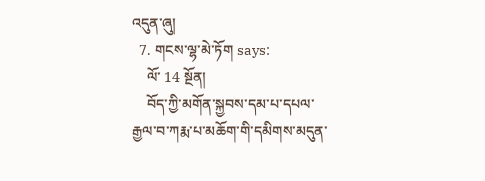འདུན་ཞུ།
  7. གངས་ལྷ་མེ་ཏོག says:
    ལོ་ 14 སྔོན།
    བོད་ཀྱི་མགོན་སྐྱབས་དམ་པ་དཔལ་རྒྱལ་བ་ཀརྨ་པ་མཆོག་གི་དམིགས་མདུན་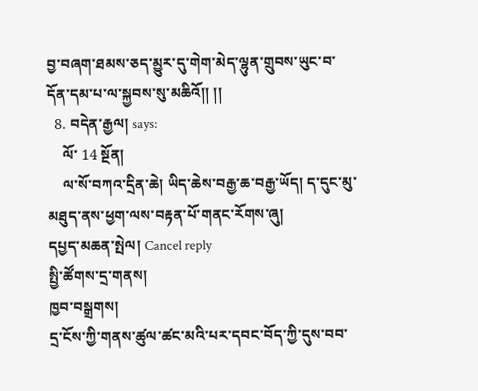བྱ་བཞག་ཐམས་ཅད་མྱུར་དུ་གེག་མེད་ལྷུན་གྲུབས་ཡུང་བ་དོན་དམ་པ་ལ་སྐྱབས་སུ་མཆིའོ།། །།
  8. བདེན་རྒྱལ། says:
    ལོ་ 14 སྔོན།
    ལ་སོ་བཀའ་དྲིན་ཆེ། ཡིད་ཆེས་བརྒྱ་ཆ་བརྒྱ་ཡོད། ད་དུང་མུ་མཐུད་ནས་ཕྱག་ལས་བརྟན་པོ་གནང་རོགས་ཞུ།
དཔྱད་མཆན་སྤེལ། Cancel reply
སྤྱི་ཚོགས་དྲ་གནས།
ཁྱབ་བསྒྲགས།
དྲ་ངོས་ཀྱི་གནས་ཚུལ་ཚང་མའི་པར་དབང་བོད་ཀྱི་དུས་བབ་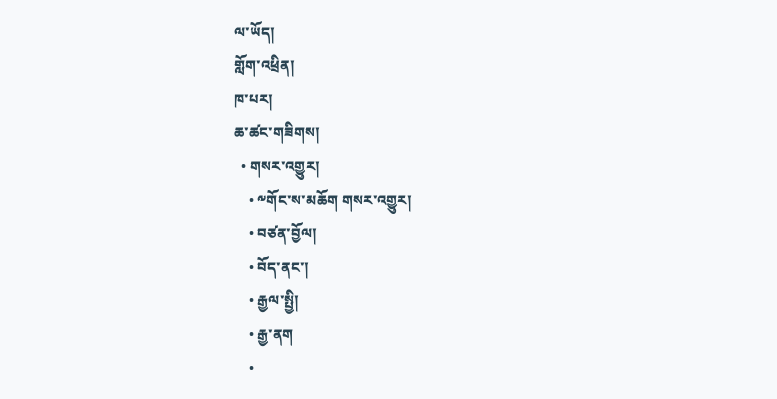ལ་ཡོད།
གློག་འཕྲིན།
ཁ་པར།
ཆ་ཚང་གཟིགས།
  • གསར་འགྱུར།
    • ༸གོང་ས་མཆོག གསར་འགྱུར།
    • བཙན་བྱོལ།
    • བོད་ནང་།
    • རྒྱལ་སྤྱི།
    • རྒྱ་ནག
    •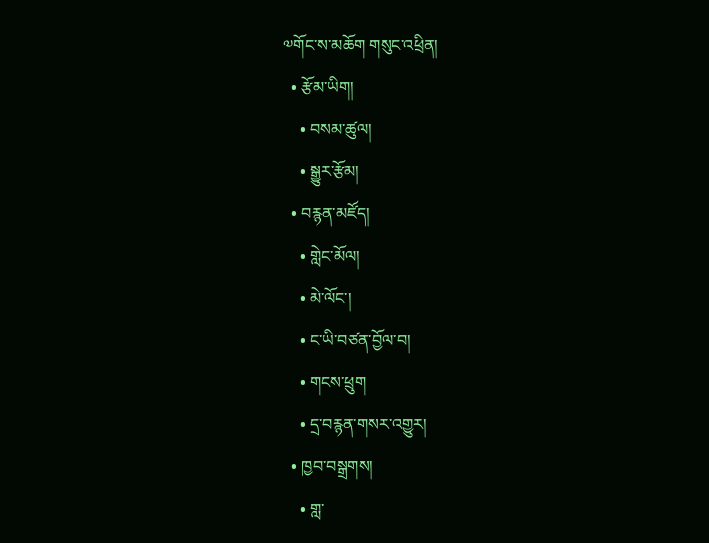༧གོང་ས་མཆོག གསུང་འཕྲིན།
  • རྩོམ་ཡིག།
    • བསམ་ཚུལ།
    • སྒྱུར་རྩོམ།
  • བརྙན་མཛོད།
    • གླེང་མོལ།
    • མེ་ལོང་།
    • ང་ཡི་བཙན་བྱོལ་བ།
    • གངས་ཕྲུག
    • དྲ་བརྙན་གསར་འགྱུར།
  • ཁྱབ་བསྒྲགས།
    • གླ་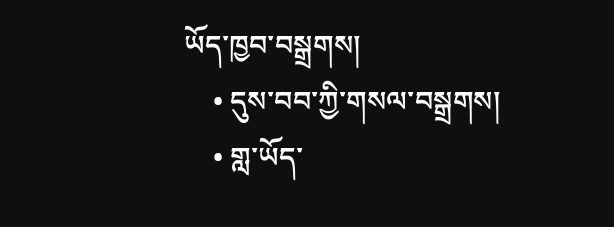ཡོད་ཁྱབ་བསྒྲགས།
    • དུས་བབ་ཀྱི་གསལ་བསྒྲགས།
    • གླ་ཡོད་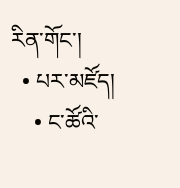རིན་གོང་།
  • པར་མཛོད།
    • ང་ཚོའི་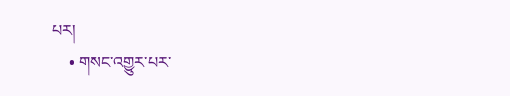པར།
    • གསང་འགྱུར་པར་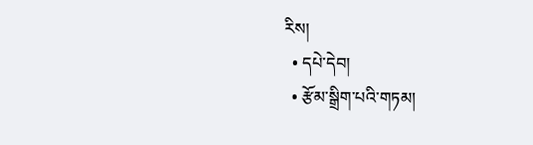རིས།
  • དཔེ་དེབ།
  • རྩོམ་སྒྲིག་པའི་གཏམ།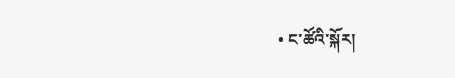• ང་ཚོའི་སྐོར།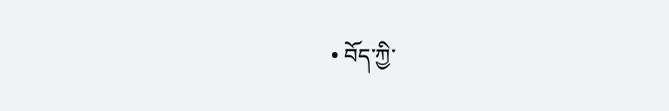• བོད་ཀྱི་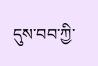དུས་བབ་ཀྱི་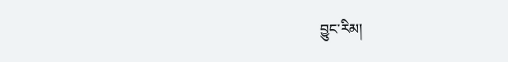བྱུང་རིམ།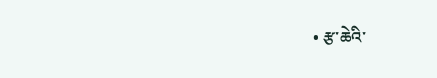• རྩ་ཆེའི་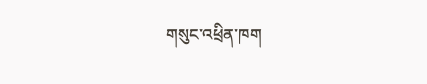གསུང་འཕྲིན་ཁག